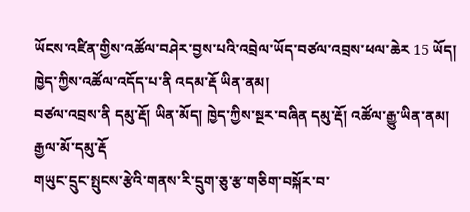ཡོངས་འཛིན་གྱིས་འཚོལ་བཤེར་བྱས་པའི་འབྲེལ་ཡོད་བཙལ་འབྲས་ཕལ་ཆེར 15 ཡོད།
ཁྱེད་ཀྱིས་འཚོལ་འདོད་པ་ནི འདམ་རྡོ ཡིན་ནམ།
བཙལ་འབྲས་ནི དམུ་རྡོ། ཡིན་མོད། ཁྱེད་ཀྱིས་སྔར་བཞིན དམུ་རྡོ། འཚོལ་རྒྱུ་ཡིན་ནམ།
རྒྱལ་མོ་དམུ་རྡོ
གཡུང་དྲུང་སྤུངས་རྩེའི་གནས་རི་དྲུག་ཅུ་རྩ་གཅིག་བསྐོར་བ་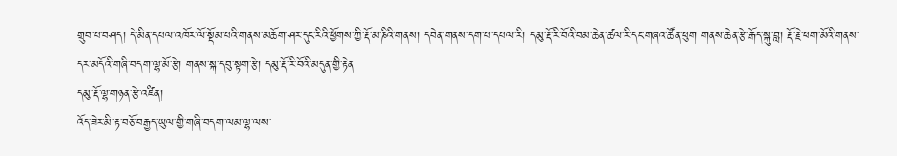གྲུབ་པ་བཤད། དེ་མིན་དཔལ་འཁོར་ལོ་སྡོམ་པའི་གནས་མཆོག་ཤར་དུང་རིའི་ཕྱོགས་ཀྱི་རྡོ་མ་ཎིའི་གནས། དབེན་གནས་དག་པ་དཔལ་རི། དམུ་རྡོ་རི་བོའི་བམ་ཆེན་ཚལ་རི་དང་གཞའ་ཚོན་ཕུག གནས་ཆེན་རྩེ་རྒོད་སྐུ་བླ། རྡོ་རྗེ་ཕག་མོའི་གནས་དར་མདོའི་གཞི་བདག་ལྷ་མོ་རྩེ། གནས་སྐ་དབུ་སྟག་རྩེ། དམུ་རྡོ་རི་བོའི་མདུན་གྱི་རྟེན
དམུ་རྡོ་ལྷ་གཉན་རྩེ་འཛིན།
འོད་ཟེར་མི་རྟ་བཅོ་བརྒྱད་ཡུལ་གྱི་གཞི་བདག་ལམ་ལྷ་ལས་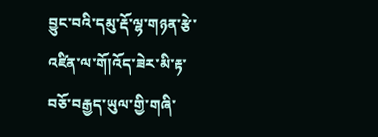བྱུང་བའི་དམུ་རྡོ་ལྷ་གཉན་རྩེ་འཛིན་ལ་གོ།འོད་ཟེར་མི་རྟ་བཅོ་བརྒྱད་ཡུལ་གྱི་གཞི་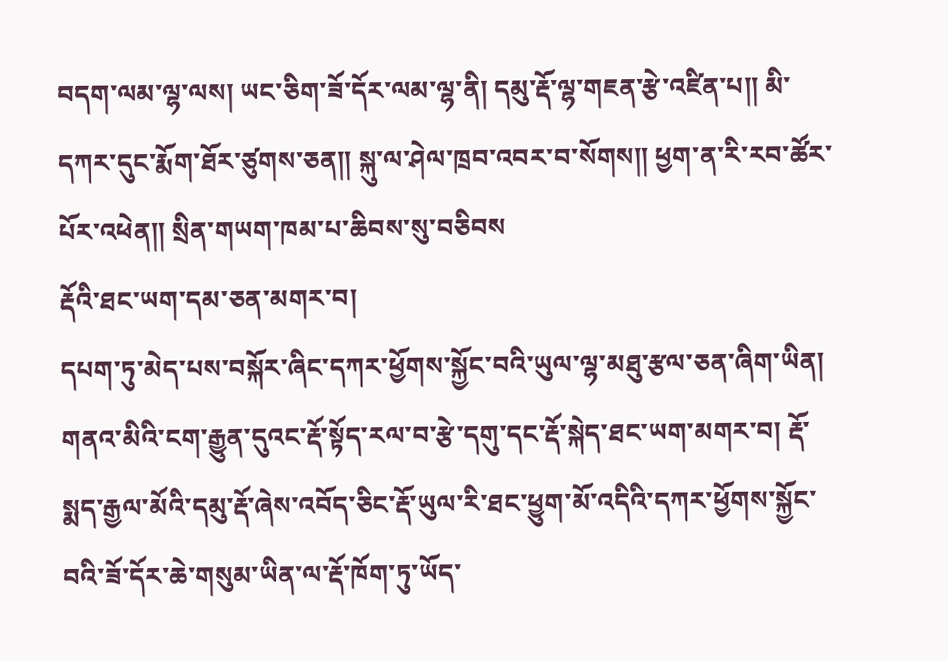བདག་ལམ་ལྷ་ལས། ཡང་ཅིག་ཟོ་དོར་ལམ་ལྷ་ནི། དམུ་རྡོ་ལྷ་གཇན་རྩེ་འཛིན་པ༎ མི་དཀར་དུང་རྨོག་ཐོར་ཙུགས་ཅན༎ སྐུ་ལ་ཤེལ་ཁྲབ་འབར་བ་སོགས༎ ཕྱག་ན་རི་རབ་ཚོར་པོར་འཕེན༎ སྲིན་གཡག་ཁམ་པ་ཆིབས་སུ་བཅིབས
རྡོའི་ཐང་ཡག་དམ་ཅན་མགར་བ།
དཔག་ཏུ་མེད་པས་བསྐོར་ཞིང་དཀར་ཕྱོགས་སྐྱོང་བའི་ཡུལ་ལྷ་མཐུ་རྩལ་ཅན་ཞིག་ཡིན། གནའ་མིའི་ངག་རྒྱུན་དུའང་རྡོ་སྟོད་རལ་བ་རྩེ་དགུ་དང་རྡོ་སྐེད་ཐང་ཡག་མགར་བ། རྡོ་སྨད་རྒྱལ་མོའི་དམུ་རྡོ་ཞེས་འབོད་ཅིང་རྡོ་ཡུལ་རི་ཐང་ཕྱུག་མོ་འདིའི་དཀར་ཕྱོགས་སྐྱོང་བའི་ཟོ་དོར་ཆེ་གསུམ་ཡིན་ལ་རྡོ་ཁོག་ཏུ་ཡོད་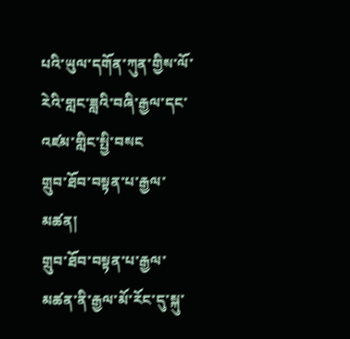པའི་ཡུལ་དགོན་ཀུན་གྱིས་ལོ་རེའི་གླང་ཟླའི་བཞི་རྒྱལ་དང་འཛམ་གླིང་སྤྱི་བསང
གྲུབ་ཐོབ་བསྟན་པ་རྒྱལ་མཚན།
གྲུབ་ཐོབ་བསྟན་པ་རྒྱལ་མཚན་ནི་རྒྱལ་མོ་རོང་དུ་སྐུ་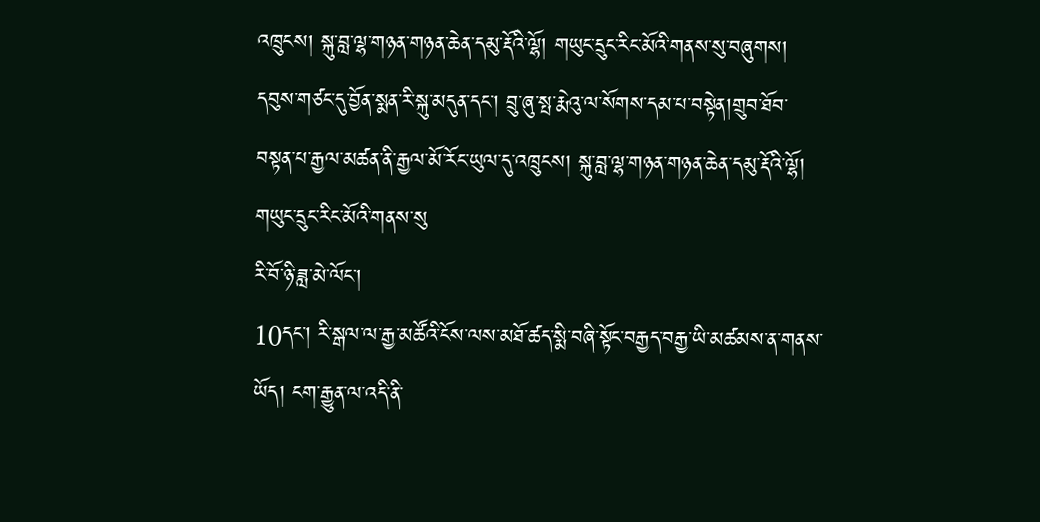འཁྲུངས། སྐུ་བླ་ལྷ་གཉན་གཉན་ཆེན་དམུ་རྡོའི་ལྷོ། གཡུང་དྲུང་རིང་མོའི་གནས་སུ་བཞུགས། དབུས་གཙང་དུ་བྱོན་སྨན་རི་སྐུ་མདུན་དང་། བྲུ་ཞུ་སྤ་རྨེའུ་ལ་སོགས་དམ་པ་བསྟེན།གྲུབ་ཐོབ་བསྟན་པ་རྒྱལ་མཚན་ནི་རྒྱལ་མོ་རོང་ཡུལ་དུ་འཁྲུངས། སྐུ་བླ་ལྷ་གཉན་གཉན་ཆེན་དམུ་རྡོའི་ལྷོ། གཡུང་དྲུང་རིང་མོའི་གནས་སུ
རི་བོ་ཉི་ཟླ་མེ་ལོང་།
10དང་། རི་སྒལ་ལ་རྒྱ་མཚོའི་ངོས་ལས་མཐོ་ཚད་སྨི་བཞི་སྟོང་བརྒྱད་བརྒྱ་ཡི་མཚམས་ན་གནས་ཡོད། ངག་རྒྱུན་ལ་འདི་ནི་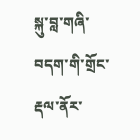སྐུ་བླ་གཞི་བདག་གི་གྲོང་རྡལ་ནོར་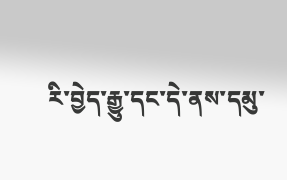རི་བྱེད་རྒྱུ་དང་དེ་ནས་དམུ་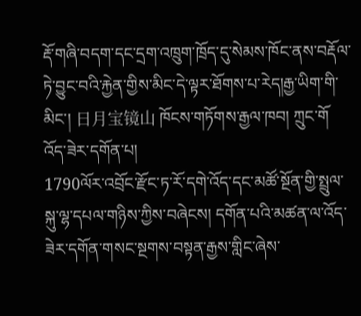རྡོ་གཞི་བདག་དང་དྲག་འཁྲུག་ཁྲོད་དུ་སེམས་ཁོང་ནས་བརྡོལ་ཏེ་བྱུང་བའི་རྐྱེན་གྱིས་མིང་དེ་ལྟར་ཐོགས་པ་རེད།རྒྱ་ཡིག་གི་མིང་། 日月宝镜山 ཁོངས་གཏོགས་རྒྱལ་ཁབ། ཀྲུང་གོ
འོད་ཟེར་དགོན་པ།
1790ལོར་འབྲོང་རྫོང་ཏ་རོ་དགེ་འོད་དང་མཚོ་སྔོན་གྱི་སྤྲུལ་སྐུ་ལྷ་དཔལ་གཉིས་ཀྱིས་བཞེངས། དགོན་པའི་མཚན་ལ་འོད་ཟེར་དགོན་གསང་སྔགས་བསྟན་རྒྱས་གླིང་ཞེས་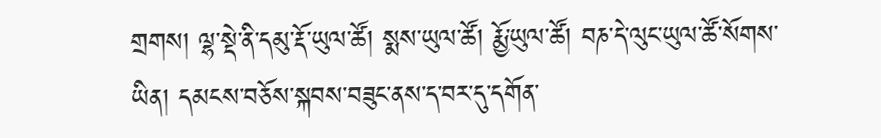གྲགས། ལྷ་སྡེ་ནི་དམུ་རྡོ་ཡུལ་ཚོ། སྨས་ཡུལ་ཚོ། རྨྱོ་ཡུལ་ཚོ། བཎ་དེ་ལུང་ཡུལ་ཚོ་སོགས་ཡིན། དམངས་བཅོས་སྐབས་བཟུང་ནས་ད་བར་དུ་དགོན་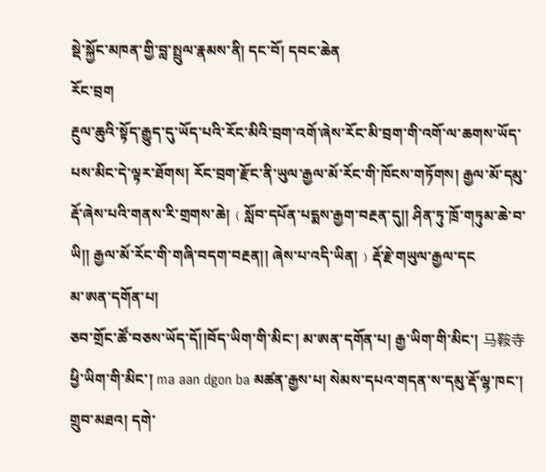སྡེ་སྐྱོང་མཁན་གྱི་བླ་སྤྲུལ་རྣམས་ནི། དང་བོ། དབང་ཆེན
རོང་བྲག
རྔུལ་ཆུའི་སྟོད་རྒྱུད་དུ་ཡོད་པའི་རོང་མིའི་བྲག་འགོ་ཞེས་རོང་མི་བྲག་གི་འགོ་ལ་ཆགས་ཡོད་པས་མིང་དེ་ལྟར་ཐོགས། རོང་བྲག་རྫོང་ནི་ཡུལ་རྒྱལ་མོ་རོང་གི་ཁོངས་གཏོགས། རྒྱལ་མོ་དམུ་རྡོ་ཞེས་པའི་གནས་རི་གྲགས་ཆེ།﹙སློབ་དཔོན་པདྨས་རྒྱག་བརྔན་དུ།། ཤིན་ཏུ་ཁྲོ་གཏུམ་ཆེ་བ་ཡི།། རྒྱལ་མོ་རོང་གི་གཞི་བདག་བརྔན།། ཞེས་པ་འདི་ཡིན།﹚རྡོ་རྗེ་གཡུལ་རྒྱལ་དང
མ་ཨན་དགོན་པ།
ཅབ་གྲོང་ཚོ་བཅས་ཡོད་དོ།།བོད་ཡིག་གི་མིང་། མ་ཨན་དགོན་པ། རྒྱ་ཡིག་གི་མིང་། 马鞍寺 ཕྱི་ཡིག་གི་མིང་། ma aan dgon ba མཚན་རྒྱས་པ། སེམས་དཔའ་གདན་ས་དམུ་རྡོ་ལྷ་ཁང་། གྲུབ་མཐའ། དགེ་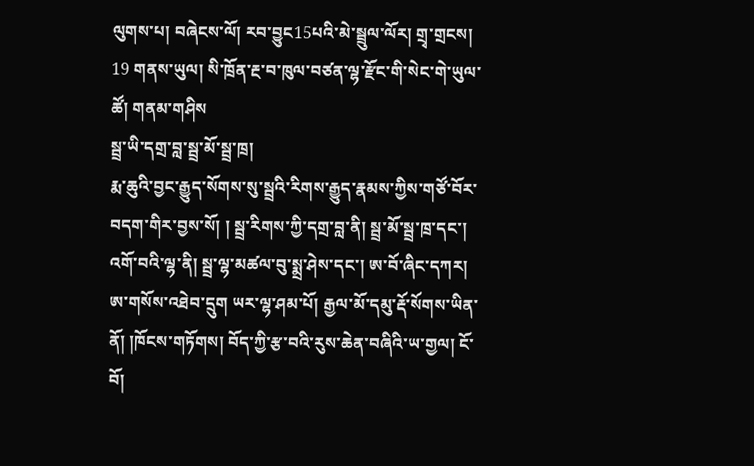ལུགས་པ། བཞེངས་ལོ། རབ་བྱུང15པའི་མེ་སྦྲུལ་ལོར། གྲྭ་གྲངས། 19 གནས་ཡུལ། སི་ཁྲོན་རྔ་བ་ཁུལ་བཙན་ལྷ་རྫོང་གི་སེང་གེ་ཡུལ་ཚོ། གནམ་གཤིས
སྦྲ་ཡི་དགྲ་བླ་སྦྲ་མོ་སྦྲ་ཁྲ།
རྨ་ཆུའི་བྱང་རྒྱུད་སོགས་སུ་སྦྲའི་རིགས་རྒྱུད་རྣམས་ཀྱིས་གཙོ་བོར་བདག་གིར་བྱས་སོ། ། སྦྲ་རིགས་ཀྱི་དགྲ་བླ་ནི། སྦྲ་མོ་སྦྲ་ཁྲ་དང་། འགོ་བའི་ལྷ་ནི། སྦྲ་ལྷ་མཚལ་བུ་སྨྲ་ཤེས་དང་། ཨ་བོ་ཞིང་དཀར། ཨ་གསོས་འཐེབ་དྲུག ཡར་ལྷ་ཤམ་པོ། རྒྱལ་མོ་དམུ་རྡོ་སོགས་ཡིན་ནོ། །ཁོངས་གཏོགས། བོད་ཀྱི་རྩ་བའི་རུས་ཆེན་བཞིའི་ཡ་གྱལ། ངོ་བོ།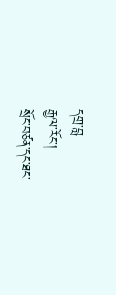དགྲ་བླ
རྒྱལ་རོང་།
སྲོང་བཙན་དང་ཐང་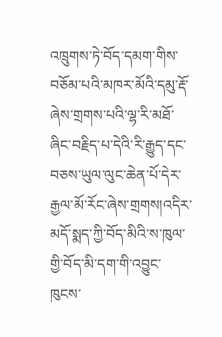འཁྲུགས་ཏེ་བོད་དམག་གིས་བཅོམ་པའི་མཁར་མོའི་དམུ་རྡོ་ཞེས་གྲགས་པའི་ལྷ་རི་མཐོ་ཞིང་བརྗིད་པ་དེའི་རི་རྒྱུད་དང་བཅས་ཡུལ་ལུང་ཆེན་པོ་དེར་རྒྱལ་མོ་རོང་ཞེས་གྲགས།འདིར་མདོ་སྨད་ཀྱི་བོད་མིའི་ས་ཁུལ་གྱི་བོད་མི་དག་གི་འབྱུང་ཁུངས་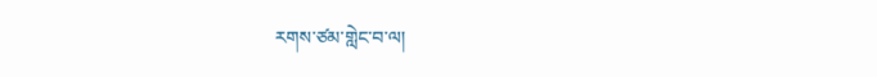རགས་ཙམ་གླེང་བ་ལ།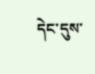དེང་དུས་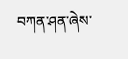བཀན་ཤན་ཞེས་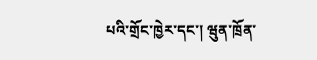པའི་གྲོང་ཁྱེར་དང་། ཝུན་ཁྲོན་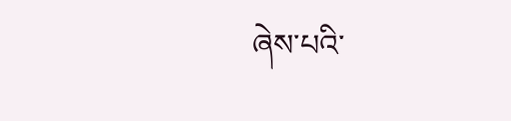ཞེས་པའི་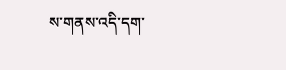ས་གནས་འདི་དག་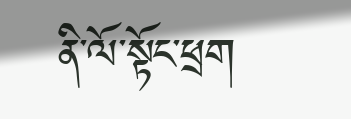ནི་ལོ་སྟོང་ཕྲག